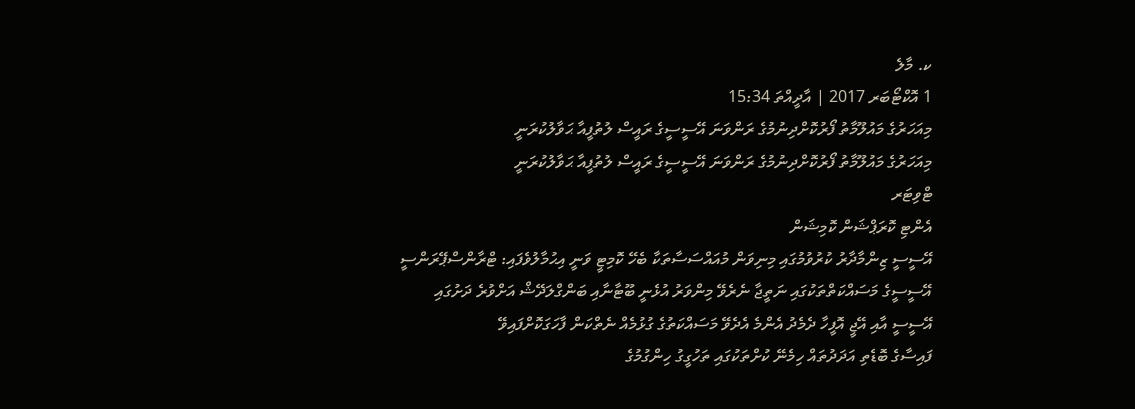ކ. މާލެ
1 އޮކްޓޯބަރ 2017 | އާދީއްތަ 15:34
މިއަހަރުގެ މައުލޫމާތު ފޯރުކޮށްދިނުމުގެ ރަންވަނަ އޭސީސީގެ ރައީސް ލުތުފީއާ ޙަވާލުކުރަނީ
މިއަހަރުގެ މައުލޫމާތު ފޯރުކޮށްދިނުމުގެ ރަންވަނަ އޭސީސީގެ ރައީސް ލުތުފީއާ ޙަވާލުކުރަނީ
ޓްވިޓަރ
އެންޓި ކޮރަޕްޝަން ކޮމިޝަން
އޭސީސީ ޒިންމާދާރު ކުރުވުމުގައި މިނިވަން މުއައްސަސާތަކާ ބެހޭ ކޮމިޓީ ވަނީ އިޙުމާލުވެފައި: ޓްރާންސްޕޭރަންސީ
އޭސީސީގެ މަސައްކަތްތަކުގައި ނަތީޖާ ނެރެވޭ މިންވަރު އުޅެނީ ބޫޓާނާއި ބަންގްލަދޭޝް އަށްވުރެ ދަށުގައި
އޭސީސީ އާއި އޭޖީ އޮފީހާ ދެމެދު އެންމެ އެދެވޭ މަސައްކަތުގެ ގުޅުމެއް ނެތްކަން ފާހަގަކޮށްފައިވޭ
ފައިސާގެ ބޮޑެތި އަދަދުތައް ހިމެނޭ ކުށްތަކުގައި ތަހުގީގު ހިންގުމުގެ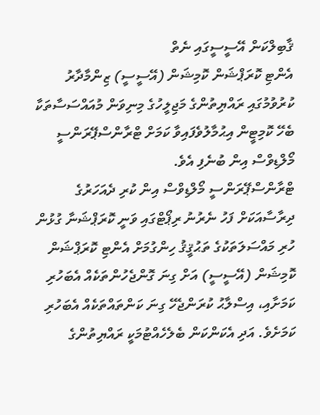ޤާބިލްކަން އޭސީސީގައި ނެތް
އެންޓި ކޮރަޕްޝަން ކޮމިޝަން (އޭސީސީ) ޒިންމާދާރު ކުރުވުމުގައި ރައްޔިތުންގެ މަޖިލީހުގެ މިނިވަން މުއައްސަސާތަކާ ބެހޭ ކޮމިޓީން އިޙުމާލުވެފައިވާ ކަމަށް ޓްރާންސްޕޭރަންސީ މޯލްޑިވްސް އިން ބުނެފި އެވެ.
ޓްރާންސްޕޭރަންސީ މޯލްޑިވްސް އިން ކުރި ދެއަހަރުގެ ދިރާސާއަކަށް ފަހު ނެރުނު ރިޕޯޓްގައި ވަނީ ކޮރަޕްޝަނާ ގުޅުން ހުރި މައްސަލަތަކުގެ ތަޙުޤީޤު ހިންގުމަށް އެންޓި ކޮރަޕްޝަން ކޮމިޝަން (އޭސީސީ) އަށް ގިނަ ގޮންޖެހުންތަކެއް އެބަހުރި ކަމަށާއި، އިސްލާޙު ކުރަންޖެހޭ ގިނަ ކަންތައްތަކެއް އެބަހުރި ކަމަށެވެ. އަދި އެކަންކަން ބެލެހެއްޓުމަކީ ރައްޔިތުންގެ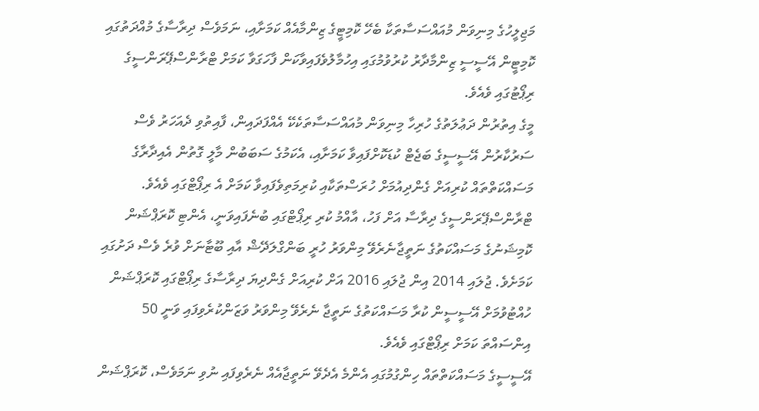މަޖިލީހުގެ މިނިވަން މުއައްސަސާތަކާ ބެހޭ ކޮމިޓީގެ ޒިންމާއެއް ކަމަށާއި، ނަމަވެސް ދިރާސާގެ މުއްދަތުގައި ކޮމިޓީން އޭސީސީ ޒިންމާދާރު ކުރުވުމުގައި އިހުމާލުވެފައިވާކަން ފާހަގަވާ ކަމަށް ޓްރާންސްޕޭރަންސީގެ ރިޕޯޓުގައި ވެއެވެ.
މީގެ އިތުރުން ދަޢުލަތުގެ ހުރިހާ މިނިވަން މުއައްސަސާތަކެކޭ އެއްފަދައިން، ފާއިތުވި ދެއަހަރު ވެސް ސަރުކާރުން އޭސީސީގެ ބަޖެޓް ކުޑަކޮށްފައިވާ ކަމަށާއި، އެކަމުގެ ސަބަބުން މާލީ ގޮތުން އެއިދާރާގެ މަސައްކަތްތައް ކުރިއަށް ގެންދިއުމަށް ހުރަސްތަކާއި ކުރިމަތިވެފައިވާ ކަމަށް އެ ރިޕޯޓްގައި ވެއެވެ.
ޓްރާންސްޕޭރަންސީގެ ދިރާސާ އަށް ފަހު، އާއްމު ކުރި ރިޕޯޓްގައި ބުނެފައިވަނީ، އެންޓި ކޮރަޕްޝަން ކޮމިޝަނުގެ މަސައްކަތުގެ ނަތީޖާނެރެވޭ މިންވަރު ހުރީ ބަންގްލަދޭޝް އާއި ބޫޓާނަށް ވުރެ ވެސް ދަށުގައި ކަމަށެވެ. ޖުލައި 2014 އިން ޖުލައި 2016 އަށް ކުރިއަށް ގެންދިޔަ ދިރާސާގެ ރިޕޯޓްގައި ކޮރަޕްޝަން ހުއްޓުވުމަށް އޭސީސީން ކުރާ މަސައްކަތުގެ ނަތީޖާ ނެރެވޭ މިންވަރު ވަޒަންކުރެވިފައި ވަނީ 50 އިންސައްތަ ކަމަށް ރިޕޯޓްގައި ވެއެވެ.
އޭސީސީގެ މަސައްކަތްތައް ހިންގުމުގައި އެންމެ އެދެވޭ ނަތީޖާއެއް ނެރެވިފައި ނުވި ނަމަވެސް، ކޮރަޕްޝަން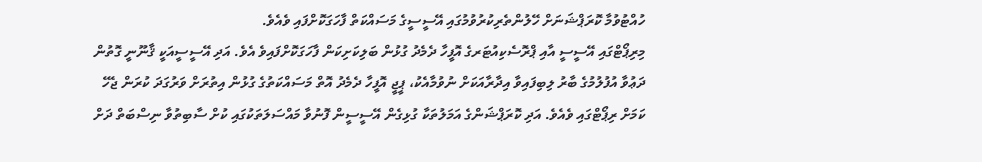ހުއްޓުވުމާ ކޮރަޕްޝަނަށް ހޭލުންތެރިކުރުވުމުގައި އޭސީސީގެ މަސައްކަތް ފާހަގަކޮށްފައި ވެއެވެ.
މިރިޕޯޓްގައި އޭސީސީ އާއި ޕްރޮސެކިއުޓަރގެ އޮފީހާ ދެމެދު ގުޅުން ބަލިކަށިކަން ފާހަގަކޮށްފައިވެ އެވެ. އަދި އޭސީސީއަކީ ޤާނޫނީ ގޮތުން ދަޢުވާ އުފުލުމުގެ ބާރު ލިބިފައިވާ އިދާރާއަކަށް ނުވުމާއެކު، ޕީޖީ އޮފީހާ ދެމެދު އޮތް މަސައްކަތުގެ ގުޅުން އިތުރަށް ވަރުގަދަ ކުރަން ޖެހޭ ކަމަށް ރިޕޯޓްގައި ވެއެވެ. އަދި ކޮރަޕްޝަންގެ އަމަލުތަކާ ގުޅިގެން އޭސީސީން ފޮނުވާ މައްސަލަތަކުގައި ކުށް ސާބިތުވާ ނިސްބަތް ދަށް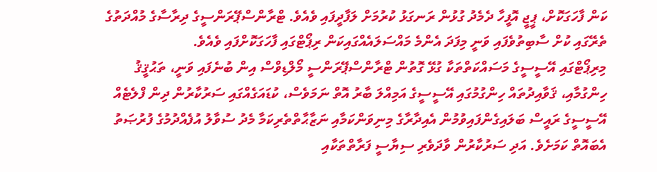ކަން ފާހަގަކޮށް، ޕީޖީ އޮފީހާ ދެމެދު ގުޅުން ރަނގަޅު ކުރުމަށް ލަފާދީފައި ވެއެވެ. ޓްރާންސްޕޭރަންސީގެ ދިރާސާގެ މުއްދަތުގެ ތެރޭގައި ކުށް ސާބިތުވެފައި ވަނީ މިފަދަ އެންމެ މައްސަލައެއްގައިކަން ރިޕޯޓްގައި ފާހަގަކޮށްފައި ވެއެވެ.
މިރިޕޯޓްގައި އޭސީސީގެ މަސައްކަތްތަކާ ގުޅޭ ގޮތުން ޓްރާންސްޕޭރަންސީ މޯލްޑިވްސް އިން ބުނެފައި ވަނީ، ތަޙުޤީޤު ހިންގުމާއި، ޤަވާއިދުތައް ހިންގުމުގައި އޭސީސީގެ އަމިއްލަ ބާރު އޮތް ނަމަވެސް، ކުޑައަގެއްގައި ސަރުކާރުން ދިން ފްލެޓެއް އޭސީސީގެ ރައީސް ބަލައިގެންފައިވުމުން އެއިދާރާގެ މިނިވަންކަމާއި ނަޒާޙާތްތެރިކަމާ މެދު ސުވާލު އުފެއްދުމުގެ ފުރުޞަތު އެބައޮތް ކަމަށެވެ. އަދި ސަރުކާރުން ވާދަވެރި ސިޔާސީ ފަރާތްތަކާއި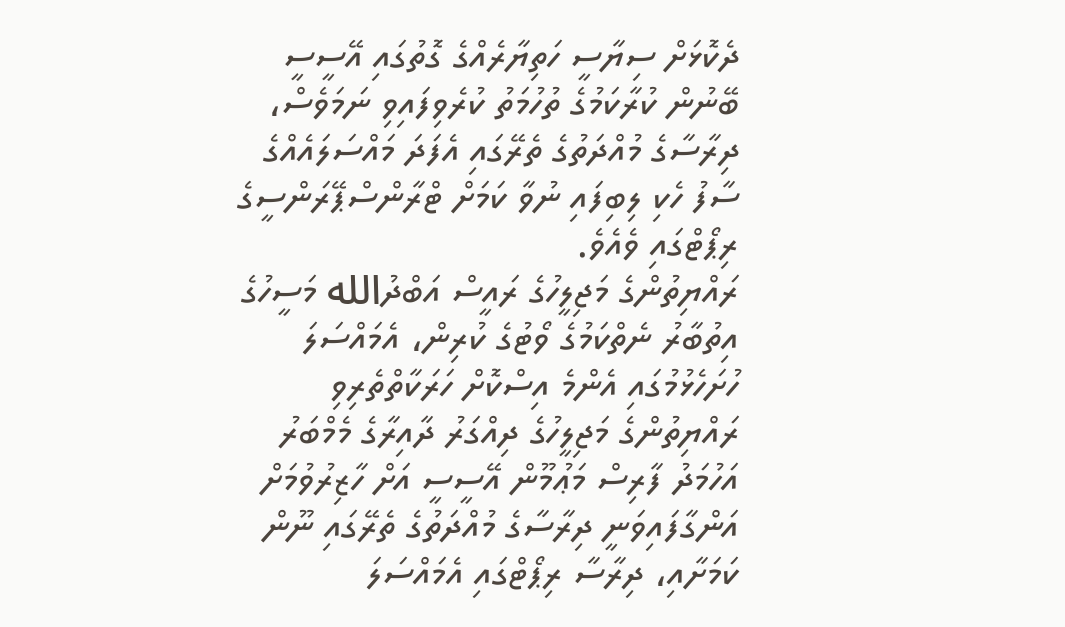ދެކޮޅަށް ސިޔާސީ ހަތިޔާރެއްގެ ގޮތުގައި އޭސީސީ ބޭނުން ކުރާކަމުގެ ތުހުމަތު ކުރެވިފައިވި ނަމަވެސް، ދިރާސާގެ މުއްދަތުގެ ތެރޭގައި އެފަދަ މައްސަލައެއްގެ ސާފު ހެކި ލިބިފައި ނުވާ ކަމަށް ޓްރާންސްޕޭރަންސީގެ ރިޕޯޓްގައި ވެއެވެ.
ރައްޔިތުންގެ މަޖިލީހުގެ ރައީސް އަބްދުالله މަސީހުގެ އިތުބާރު ނެތްކަމުގެ ވޯޓުގެ ކުރިން، އެމައްސަލަ ހުށަހެޅުމުގައި އެންމެ އިސްކޮށް ހަރަކާތްތެރިވި ރައްޔިތުންގެ މަޖިލީހުގެ ދިއްގަރު ދާއިރާގެ މެމްބަރު އަހުމަދު ފާރިސް މަޢުމޫން އޭސީސީ އަށް ހާޒިރުވުމަށް އަންގާފައިވަނީ ދިރާސާގެ މުއްދަތުގެ ތެރޭގައި ނޫން ކަމަށާއި، ދިރާސާ ރިޕޯޓްގައި އެމައްސަލަ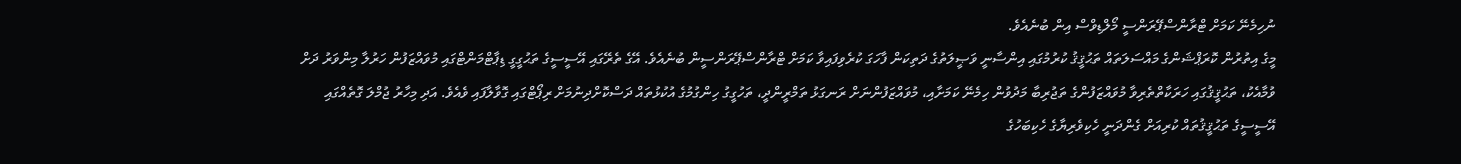ނުހިމެނޭ ކަމަށް ޓްރާންސްޕޭރަންސީ މޯލްޑިވްސް އިން ބުނެއެވެ.
މީގެ އިތުރުން ކޮރަޕްޝަންގެ މައްސަލަތައް ތަޙުޤީޤު ކުރުމުގައި އިންސާނީ ވަޞީލަތުގެ ދަތިކަން ފާހަގަ ކުރެވިފައިވާ ކަމަށް ޓްރާންސްޕޭރަންސީން ބުނެއެވެ. އޭގެ ތެރޭގައި އޭސީސީގެ ތަޙުގީގީ ޑިޕާޓްމަންޓްގައި މުވައްޒަފުން ހަރުލާ މިންވަރު ދަށް ވުމާއެކު، ތަޙުޤީޤުގައި ހަރަކާތްތެރިވާ މުވައްޒަފުންގެ ތަޖުރިބާ މަދުވުން ހިމެނޭ ކަމަށާއި، މުވައްޒަފުންނަށް ރަނގަޅު ތަމްރީންދީ، ތަހުގީގު ހިންގުމުގެ އުކުޅުތައް ދަސްކޮށްދިނުމަށް ރިޕޯޓްގައި ގޮވާލާފައި ވެއެވެ. އަދި މިހާރު ޖުމްލަ ގޮތެއްގައި އޭސީސީގެ ތަޙުޤީޤުތައް ކުރިއަށް ގެންދަނީ ހެކިވެރިޔާގެ ހެކިބަހުގެ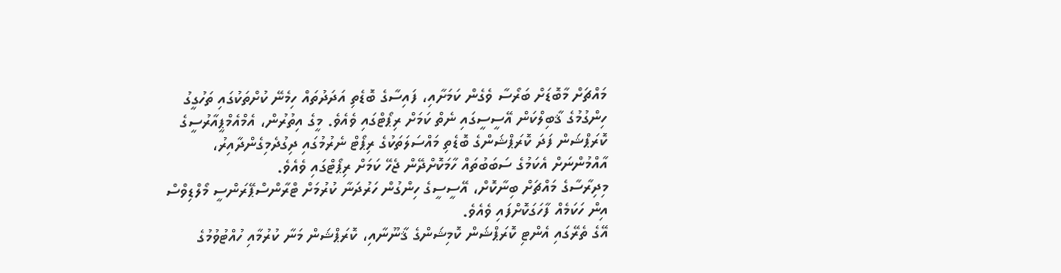މައްޗަށް މާބޮޑަށް ބަރޯސާ ވެގެން ކަމަށާއި، ފައިސާގެ ބޮޑެތި އަދަދުތައް ހިމެނޭ ކުށްތަކުގައި ތަހުގީގު ހިންގުމުގެ ޤާބިލްކަން އޭސީސީގައި ނެތް ކަމަށް ރިޕޯޓްގައި ވެއެވެ. މީގެ އިތުރުން، އެމްއެމްޕީއާރުސީގެ ކޮރަޕްޝަން ފަދަ ކޮރަޕްޝަންގެ ބޮޑެތި މައްސަލަތަކުގެ ރިޕޯޓް ނެރުމުގައި ދިގުދެމިގެންދާއިރު، އާއްމުންނަށް އެކަމުގެ ސަބަބުތައް ހާމަކޮށްދޭން ޖެހޭ ކަމަށް ރިޕޯޓްގައި ވެއެވެ.
މިދިރާސާގެ މައްޗަށް ބިނާކޮށް، އޭސީސީގެ ހިންގުން ހަރުދަނާ ކުރުމަށް ޓްރާންސްޕޭރަންސީ މޯލްޑިވްސް އިން ހަކަމެއް ފާހަގަކޮށްފައި ވެއެވެ.
އޭގެ ތެރޭގައި އެންޓި ކޮރަޕްޝަން ކޮމިޝަންގެ ޤާނޫނާއި، ކޮރަޕްޝަން މަނާ ކުރުމާއި ހުއްޓުވުމުގެ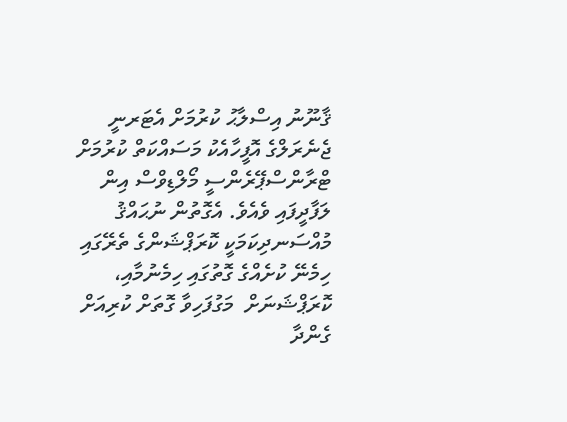ޤާނޫނު އިސްލާޙު ކުރުމަށް އެޓަރނީ ޖެނެރަލްގެ އޮފީހާއެކު މަސައްކަތް ކުރުމަށް ޓްރާންސްޕޭރެންސީ މޯލްޑިވްސް އިން ލަފާދީފައި ވެއެވެ. އެގޮތުން ނުޙައްޤު މުއްސަނދިކަމަކީ ކޮރަޕްޝަންގެ ތެރޭގައި ހިމެނޭ ކުށެއްގެ ގޮތުގައި ހިމެނުމާއި، ކޮރަޕްޝަނަށް  މަގުފަހިވާ ގޮތަށް ކުރިއަށް ގެންދާ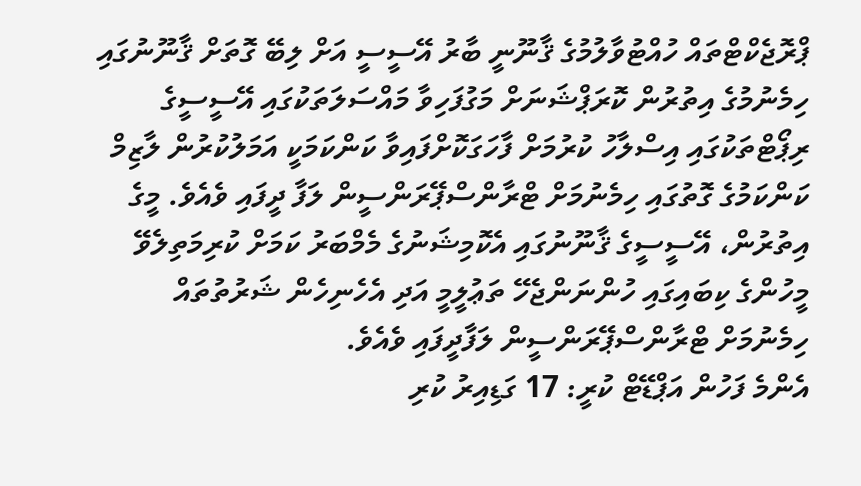ޕްރޮޖެކްޓްތައް ހުއްޓުވާލުމުގެ ޤާނޫނީ ބާރު އޭސީސީ އަށް ލިބޭ ގޮތަށް ޤާނޫނުގައި ހިމެނުމުގެ އިތުރުން ކޮރަޕްޝަނަށް މަގުފަހިވާ މައްސަލަތަކުގައި އޭސީސީގެ ރިޕޯޓްތަކުގައި އިސްލާހު ކުރުމަށް ފާހަގަކޮށްފައިވާ ކަންކަމަކީ އަމަލުކުރުން ލާޒިމް ކަންކަމުގެ ގޮތުގައި ހިމެނުމަށް ޓްރާންސްޕޭރަންސީން ލަފާ ދީފައި ވެއެވެ. މީގެ އިތުރުން، އޭސީސީގެ ޤާނޫނުގައި އެކޮމިޝަނުގެ މެމްބަރު ކަމަށް ކުރިމަތިލެވޭ މީހުންގެ ކިބައިގައި ހުންނަންޖެހޭ ތަޢުލީމީ އަދި އެހެނިހެން ޝަރުތުތައް ހިމެނުމަށް ޓްރާންސްޕޭރަންސީން ލަފާދީފައި ވެއެވެ.
އެންމެ ފަހުން އަޕްޑޭޓް ކުރީ: 17 ގަޑިއިރު ކުރި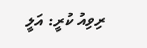ރިވިއު ކުރީ: އަލީ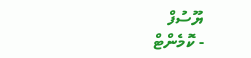ޔޫސުފް
- ކޮމެންޓް